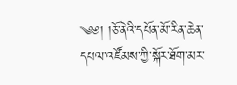༄༅། །ཅོ་ནེའི་དཔོན་མོ་རིན་ཆེན་དཔལ་འཛོམས་ཀྱི་སྐོར་ཐོག་མར་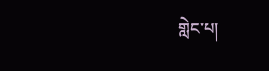གླེང་པ།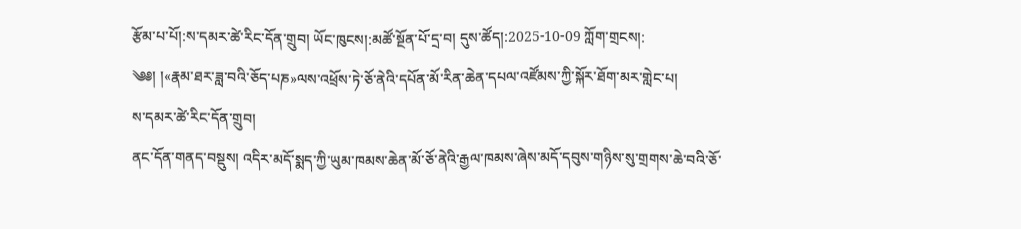རྩོམ་པ་པོ།:ས་དམར་ཚེ་རིང་དོན་གྲུབ། ཡོང་ཁུངས།:མཚོ་སྔོན་པོ་དྲ་བ། དུས་ཚོད།:2025-10-09 ཀློག་གྲངས།:
༄༅། །«རྣམ་ཐར་ཟླ་བའི་ཅོད་པཎ»ལས་འཕྲོས་ཏེ་ཅོ་ནེའི་དཔོན་མོ་རིན་ཆེན་དཔལ་འཛོམས་ཀྱི་སྐོར་ཐོག་མར་གླེང་པ།
ས་དམར་ཚེ་རིང་དོན་གྲུབ།
ནང་དོན་གནད་བསྡུས། འདིར་མདོ་སྨད་ཀྱི་ཡུམ་ཁམས་ཆེན་མོ་ཅོ་ནེའི་རྒྱལ་ཁམས་ཞེས་མདོ་དབུས་གཉིས་སུ་གྲགས་ཆེ་བའི་ཅོ་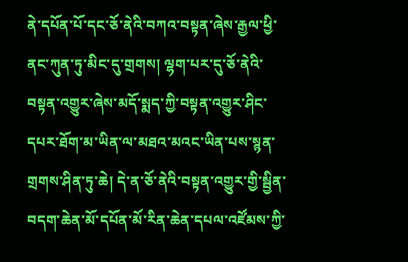ནེ་དཔོན་པོ་དང་ཅོ་ནེའི་བཀའ་བསྟན་ཞེས་རྒྱལ་ཕྱི་ནང་ཀུན་ཏུ་མིང་དུ་གྲགས། ལྷག་པར་དུ་ཅོ་ནེའི་བསྟན་འགྱུར་ཞེས་མདོ་སྨད་ཀྱི་བསྟན་འགྱུར་ཤིང་དཔར་ཐོག་མ་ཡིན་ལ་མཐའ་མའང་ཡིན་པས་སྙན་གྲགས་ཤིན་ཏུ་ཆེ། དེ་ན་ཅོ་ནེའི་བསྟན་འགྱུར་གྱི་སྦྱིན་བདག་ཆེན་མོ་དཔོན་མོ་རིན་ཆེན་དཔལ་འཛོམས་ཀྱི་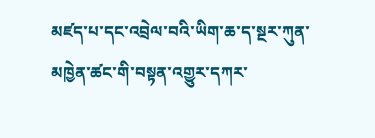མཛད་པ་དང་འབྲེལ་བའི་ཡིག་ཆ་ད་སྔར་ཀུན་མཁྱེན་ཚང་གི་བསྟན་འགྱུར་དཀར་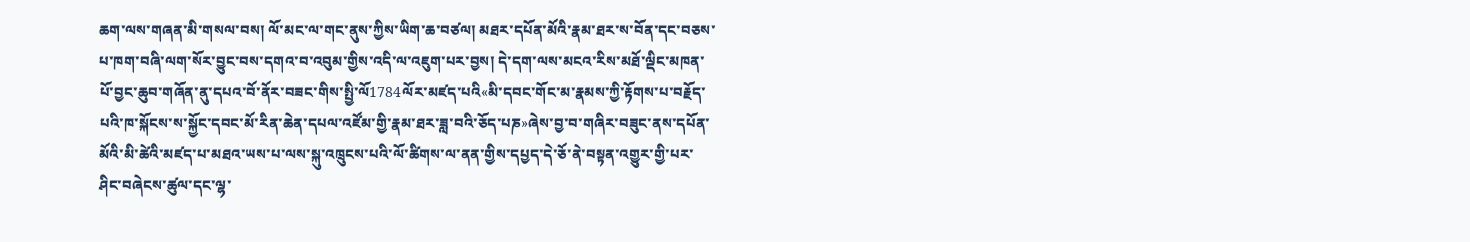ཆག་ལས་གཞན་མི་གསལ་བས། ལོ་མང་ལ་གང་ནུས་ཀྱིས་ཡིག་ཆ་བཙལ། མཐར་དཔོན་མོའི་རྣམ་ཐར་ས་བོན་དང་བཅས་པ་ཁག་བཞི་ལག་སོར་བྱུང་བས་དགའ་བ་འབུམ་གྱིས་འདི་ལ་འཇུག་པར་བྱས། དེ་དག་ལས་མངའ་རིས་མཐོ་ལྡིང་མཁན་པོ་བྱང་ཆུབ་གཞོན་ནུ་དཔའ་བོ་ནོར་བཟང་གིས་སྤྱི་ལོ1784ལོར་མཛད་པའི«མི་དབང་གོང་མ་རྣམས་ཀྱི་རྟོགས་པ་བརྗོད་པའི་ཁ་སྐོངས་ས་སྐྱོང་དབང་མོ་རིན་ཆེན་དཔལ་འཛོམ་གྱི་རྣམ་ཐར་ཟླ་བའི་ཅོད་པཎ»ཞེས་བྱ་བ་གཞིར་བཟུང་ནས་དཔོན་མོའི་མི་ཚེའི་མཛད་པ་མཐའ་ཡས་པ་ལས་སྐུ་འཁྲུངས་པའི་ལོ་ཚིགས་ལ་ནན་གྱིས་དཔྱད་དེ་ཅོ་ནེ་བསྟན་འགྱུར་གྱི་པར་ཤིང་བཞེངས་ཚུལ་དང་ལྷ་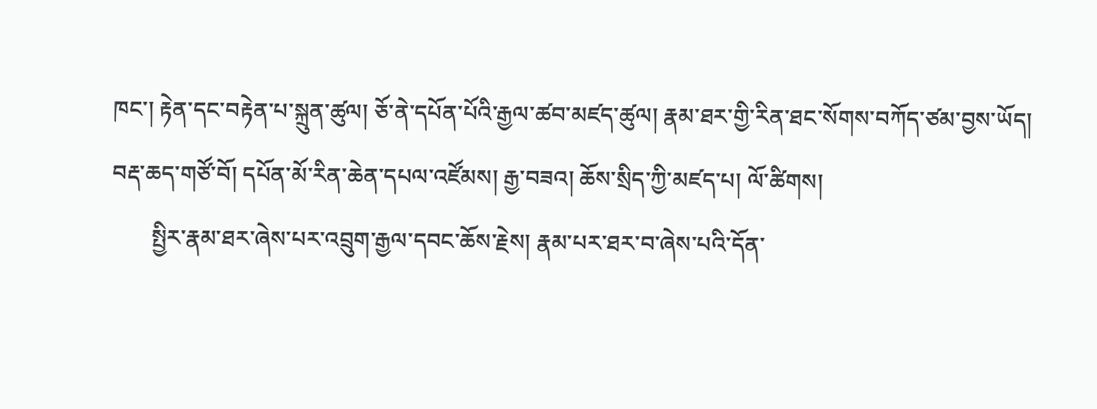ཁང་། རྟེན་དང་བརྟེན་པ་སྐྲུན་ཚུལ། ཅོ་ནེ་དཔོན་པོའི་རྒྱལ་ཚབ་མཛད་ཚུལ། རྣམ་ཐར་གྱི་རིན་ཐང་སོགས་བཀོད་ཙམ་བྱས་ཡོད།
བརྡ་ཆད་གཙོ་བོ། དཔོན་མོ་རིན་ཆེན་དཔལ་འཛོམས། རྒྱ་བཟའ། ཆོས་སྲིད་ཀྱི་མཛད་པ། ལོ་ཚིགས།
       སྤྱིར་རྣམ་ཐར་ཞེས་པར་འབྲུག་རྒྱལ་དབང་ཆོས་རྗེས། རྣམ་པར་ཐར་བ་ཞེས་པའི་དོན་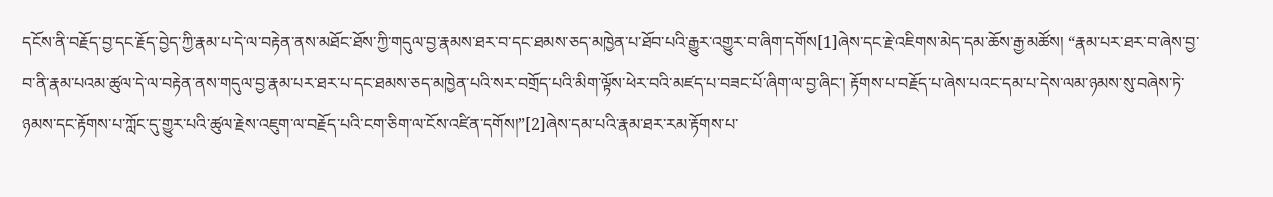དངོས་ནི་བརྗོད་བྱ་དང་རྗོད་བྱེད་ཀྱི་རྣམ་པ་དེ་ལ་བརྟེན་ནས་མཐོང་ཐོས་ཀྱི་གདུལ་བྱ་རྣམས་ཐར་བ་དང་ཐམས་ཅད་མཁྱེན་པ་ཐོབ་པའི་རྒྱུར་འགྱུར་བ་ཞིག་དགོས[1]ཞེས་དང་རྗེ་འཇིགས་མེད་དམ་ཆོས་རྒྱ་མཚོས། “རྣམ་པར་ཐར་བ་ཞེས་བྱ་བ་ནི་རྣམ་པའམ་ཚུལ་དེ་ལ་བརྟེན་ནས་གདུལ་བྱ་རྣམ་པར་ཐར་པ་དང་ཐམས་ཅད་མཁྱེན་པའི་སར་བགྲོད་པའི་མིག་ལྟོས་ཕེར་བའི་མཛད་པ་བཟང་པོ་ཞིག་ལ་བྱ་ཞིང་། རྟོགས་པ་བརྗོད་པ་ཞེས་པའང་དམ་པ་དེས་ལམ་ཉམས་སུ་བཞེས་ཏེ་ཉམས་དང་རྟོགས་པ་ཀློང་དུ་གྱུར་པའི་ཚུལ་རྗེས་འཇུག་ལ་བརྗོད་པའི་ངག་ཅིག་ལ་ངོས་འཛིན་དགོས།”[2]ཞེས་དམ་པའི་རྣམ་ཐར་རམ་རྟོགས་པ་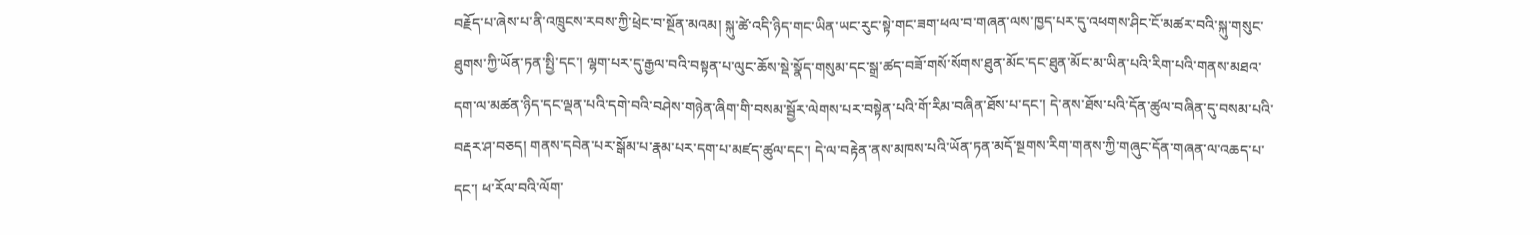བརྗོད་པ་ཞེས་པ་ནི་འཁྲུངས་རབས་ཀྱི་ཕྲེང་བ་སྔོན་མའམ། སྐུ་ཚེ་འདི་ཉིད་གང་ཡིན་ཡང་རུང་སྟེ་གང་ཟག་ཕལ་བ་གཞན་ལས་ཁྱད་པར་དུ་འཕགས་ཤིང་ངོ་མཚར་བའི་སྐུ་གསུང་ཐུགས་ཀྱི་ཡོན་ཏན་སྤྱི་དང་། ལྷག་པར་དུ་རྒྱལ་བའི་བསྟན་པ་ལུང་ཆོས་སྡེ་སྣོད་གསུམ་དང་སྒྲ་ཚད་བཟོ་གསོ་སོགས་ཐུན་མོང་དང་ཐུན་མོང་མ་ཡིན་པའི་རིག་པའི་གནས་མཐའ་དག་ལ་མཚན་ཉིད་དང་ལྡན་པའི་དགེ་བའི་བཤེས་གཉེན་ཞིག་གི་བསམ་སྦྱོར་ལེགས་པར་བསྟེན་པའི་གོ་རིམ་བཞིན་ཐོས་པ་དང་། དེ་ནས་ཐོས་པའི་དོན་ཚུལ་བཞིན་དུ་བསམ་པའི་བརྡར་ཤ་བཅད། གནས་དབེན་པར་སྒོམ་པ་རྣམ་པར་དག་པ་མཛད་ཚུལ་དང་། དེ་ལ་བརྟེན་ནས་མཁས་པའི་ཡོན་ཏན་མདོ་སྔགས་རིག་གནས་ཀྱི་གཞུང་དོན་གཞན་ལ་འཆད་པ་དང་། ཕ་རོལ་བའི་ལོག་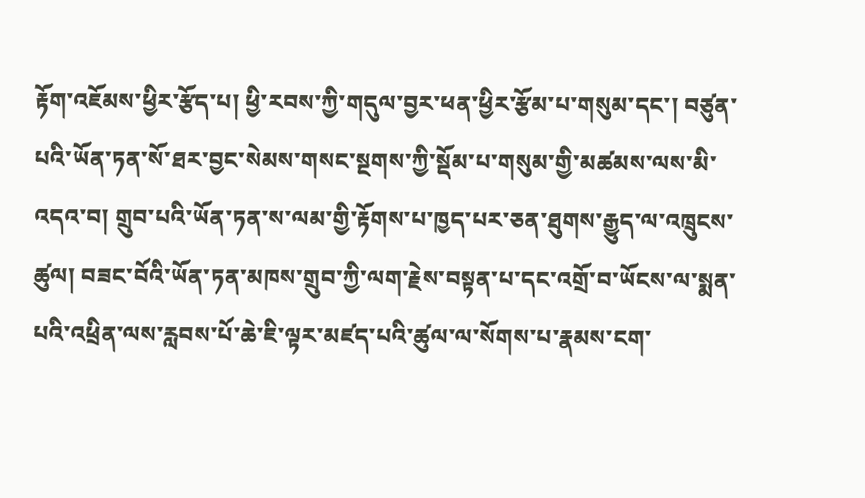རྟོག་འཇོམས་ཕྱིར་རྩོད་པ། ཕྱི་རབས་ཀྱི་གདུལ་བྱར་ཕན་ཕྱིར་རྩོམ་པ་གསུམ་དང་། བཙུན་པའི་ཡོན་ཏན་སོ་ཐར་བྱང་སེམས་གསང་སྔགས་ཀྱི་སྡོམ་པ་གསུམ་གྱི་མཚམས་ལས་མི་འདའ་བ། གྲུབ་པའི་ཡོན་ཏན་ས་ལམ་གྱི་རྟོགས་པ་ཁྱད་པར་ཅན་ཐུགས་རྒྱུད་ལ་འཁྲུངས་ཚུལ། བཟང་བོའི་ཡོན་ཏན་མཁས་གྲུབ་ཀྱི་ལག་རྗེས་བསྟན་པ་དང་འགྲོ་བ་ཡོངས་ལ་སྨན་པའི་འཕྲིན་ལས་རླབས་པོ་ཆེ་ཇི་ལྟར་མཛད་པའི་ཚུལ་ལ་སོགས་པ་རྣམས་ངག་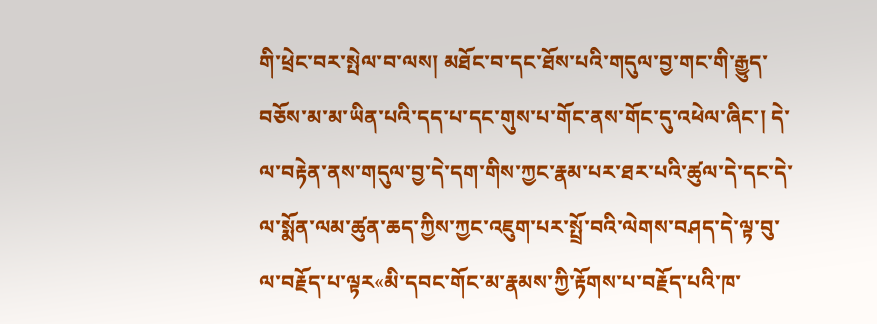གི་ཕྲེང་བར་སྤེལ་བ་ལས། མཐོང་བ་དང་ཐོས་པའི་གདུལ་བྱ་གང་གི་རྒྱུད་བཅོས་མ་མ་ཡིན་པའི་དད་པ་དང་གུས་པ་གོང་ནས་གོང་དུ་འཕེལ་ཞིང་། དེ་ལ་བརྟེན་ནས་གདུལ་བྱ་དེ་དག་གིས་ཀྱང་རྣམ་པར་ཐར་པའི་ཚུལ་དེ་དང་དེ་ལ་སྨོན་ལམ་ཚུན་ཆད་ཀྱིས་ཀྱང་འཇུག་པར་སྤྲོ་བའི་ལེགས་བཤད་དེ་ལྟ་བུ་ལ་བརྗོད་པ་ལྟར«མི་དབང་གོང་མ་རྣམས་ཀྱི་རྟོགས་པ་བརྗོད་པའི་ཁ་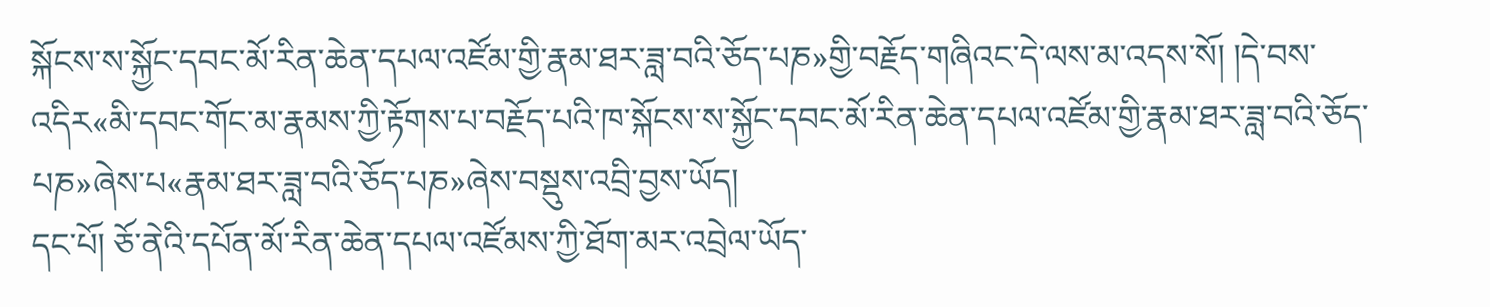སྐོངས་ས་སྐྱོང་དབང་མོ་རིན་ཆེན་དཔལ་འཛོམ་གྱི་རྣམ་ཐར་ཟླ་བའི་ཅོད་པཎ»གྱི་བརྗོད་གཞིའང་དེ་ལས་མ་འདས་སོ། །དེ་བས་འདིར«མི་དབང་གོང་མ་རྣམས་ཀྱི་རྟོགས་པ་བརྗོད་པའི་ཁ་སྐོངས་ས་སྐྱོང་དབང་མོ་རིན་ཆེན་དཔལ་འཛོམ་གྱི་རྣམ་ཐར་ཟླ་བའི་ཅོད་པཎ»ཞེས་པ«རྣམ་ཐར་ཟླ་བའི་ཅོད་པཎ»ཞེས་བསྡུས་འབྲི་བྱས་ཡོད།
དང་པོ། ཅོ་ནེའི་དཔོན་མོ་རིན་ཆེན་དཔལ་འཛོམས་ཀྱི་ཐོག་མར་འབྲེལ་ཡོད་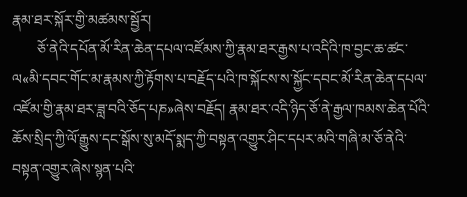རྣམ་ཐར་སྐོར་གྱི་མཚམས་སྦྱོར།
       ཅོ་ནེའི་དཔོན་མོ་རིན་ཆེན་དཔལ་འཛོམས་ཀྱི་རྣམ་ཐར་རྒྱས་པ་འདིའི་ཁ་བྱང་ཆ་ཚང་ལ«མི་དབང་གོང་མ་རྣམས་ཀྱི་རྟོགས་པ་བརྗོད་པའི་ཁ་སྐོངས་ས་སྐྱོང་དབང་མོ་རིན་ཆེན་དཔལ་འཛོམ་གྱི་རྣམ་ཐར་ཟླ་བའི་ཅོད་པཎ»ཞེས་བརྗོད། རྣམ་ཐར་འདི་ཉིད་ཅོ་ནེ་རྒྱལ་ཁམས་ཆེན་པོའི་ཆོས་སྲིད་ཀྱི་ལོ་རྒྱུས་དང་སྒོས་སུ་མདོ་སྨད་ཀྱི་བསྟན་འགྱུར་ཤིང་དཔར་མའི་གཞི་མ་ཅོ་ནེའི་བསྟན་འགྱུར་ཞེས་སྙན་པའི་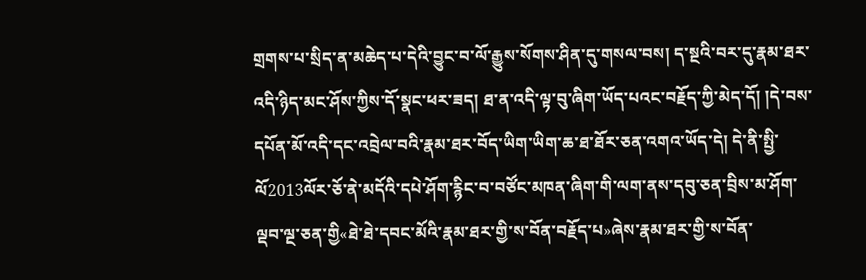གྲགས་པ་སྲིད་ན་མཆེད་པ་དེའི་བྱུང་བ་ལོ་རྒྱུས་སོགས་ཤིན་དུ་གསལ་བས། ད་སྔའི་བར་དུ་རྣམ་ཐར་འདི་ཉིད་མང་ཤོས་ཀྱིས་དོ་སྣང་ཕར་ཟད། ཐ་ན་འདི་ལྟ་བུ་ཞིག་ཡོད་པའང་བརྗོད་ཀྱི་མེད་དོ། །དེ་བས་དཔོན་མོ་འདི་དང་འབྲེལ་བའི་རྣམ་ཐར་བོད་ཡིག་ཡིག་ཆ་ཐ་ཐོར་ཅན་འགའ་ཡོད་དེ། དེ་ནི་སྤྱི་ལོ2013ལོར་ཅོ་ནེ་མདོའི་དཔེ་ཤོག་རྙིང་བ་བཙོང་མཁན་ཞིག་གི་ལག་ནས་དབུ་ཅན་བྲིས་མ་ཤོག་ལྡབ་ལྔ་ཅན་གྱི«ཐེ་ཐེ་དབང་མོའི་རྣམ་ཐར་གྱི་ས་བོན་བརྗོད་པ»ཞེས་རྣམ་ཐར་གྱི་ས་བོན་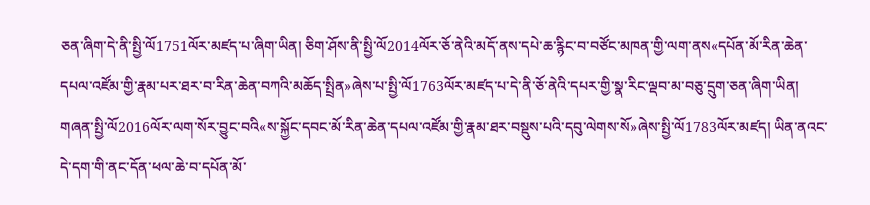ཅན་ཞིག་དེ་ནི་སྤྱི་ལོ1751ལོར་མཛད་པ་ཞིག་ཡིན། ཅིག་ཤོས་ནི་སྤྱི་ལོ2014ལོར་ཅོ་ནེའི་མདོ་ནས་དཔེ་ཆ་རྙིང་བ་བཙོང་མཁན་གྱི་ལག་ནས«དཔོན་མོ་རིན་ཆེན་དཔལ་འཛོམ་གྱི་རྣམ་པར་ཐར་བ་རིན་ཆེན་བཀའི་མཆོད་སྤྲིན»ཞེས་པ་སྤྱི་ལོ1763ལོར་མཛད་པ་དེ་ནི་ཅོ་ནེའི་དཔར་གྱི་སྣ་རིང་ལྡབ་མ་བཅུ་དྲུག་ཅན་ཞིག་ཡིན། གཞན་སྤྱི་ལོ2016ལོར་ལག་སོར་བྱུང་བའི«ས་སྐྱོང་དབང་མོ་རིན་ཆེན་དཔལ་འཛོམ་གྱི་རྣམ་ཐར་བསྡུས་པའི་དབུ་ལེགས་སོ»ཞེས་སྤྱི་ལོ1783ལོར་མཛད། ཡིན་ནའང་དེ་དག་གི་ནང་དོན་ཕལ་ཆེ་བ་དཔོན་མོ་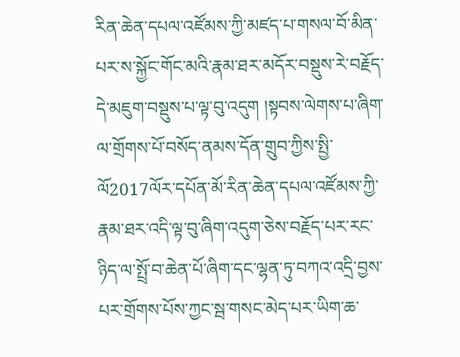རིན་ཆེན་དཔལ་འཛོམས་ཀྱི་མཛད་པ་གསལ་བོ་མིན་པར་ས་སྐྱོང་གོང་མའི་རྣམ་ཐར་མདོར་བསྡུས་རེ་བརྗོད་དེ་མཇུག་བསྡུས་པ་ལྟ་བུ་འདུག །སྟབས་ལེགས་པ་ཞིག་ལ་གྲོགས་པོ་བསོད་ནམས་དོན་གྲུབ་ཀྱིས་སྤྱི་ལོ2017ལོར་དཔོན་མོ་རིན་ཆེན་དཔལ་འཛོམས་ཀྱི་རྣམ་ཐར་འདི་ལྟ་བུ་ཞིག་འདུག་ཅེས་བརྗོད་པར་རང་ཉིད་ལ་སྤྲོ་བ་ཆེན་པོ་ཞིག་དང་ལྷན་ཏུ་བཀའ་འདྲི་བྱས་པར་གྲོགས་པོས་ཀྱང་སྦ་གསང་མེད་པར་ཡིག་ཆ་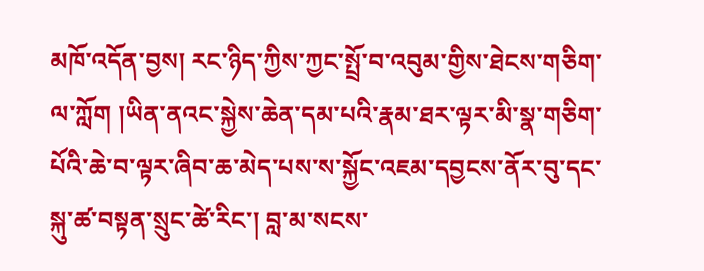མཁོ་འདོན་བྱས། རང་ཉིད་ཀྱིས་ཀྱང་སྤྲོ་བ་འབུམ་གྱིས་ཐེངས་གཅིག་ལ་ཀློག །ཡིན་ནའང་སྐྱེས་ཆེན་དམ་པའི་རྣམ་ཐར་ལྟར་མི་སྣ་གཅིག་པོའི་ཆེ་བ་ལྟར་ཞིབ་ཆ་མེད་པས་ས་སྐྱོང་འཇམ་དབྱངས་ནོར་བུ་དང་སྐུ་ཚ་བསྟན་སྲུང་ཚེ་རིང་། བླ་མ་སངས་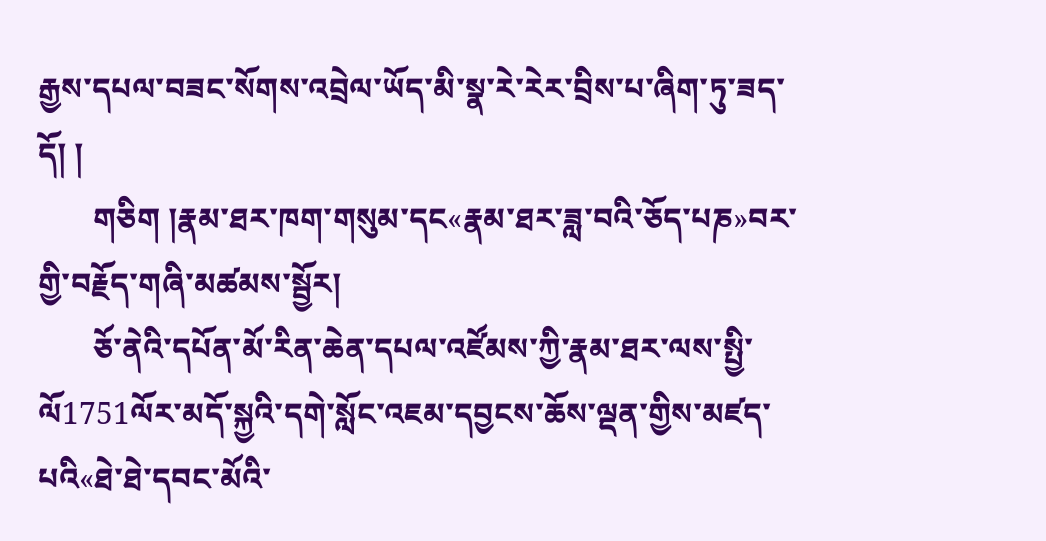རྒྱས་དཔལ་བཟང་སོགས་འབྲེལ་ཡོད་མི་སྣ་རེ་རེར་བྲིས་པ་ཞིག་ཏུ་ཟད་དོ། །
       གཅིག །རྣམ་ཐར་ཁག་གསུམ་དང«རྣམ་ཐར་ཟླ་བའི་ཅོད་པཎ»བར་གྱི་བརྗོད་གཞི་མཚམས་སྦྱོར།
       ཅོ་ནེའི་དཔོན་མོ་རིན་ཆེན་དཔལ་འཛོམས་ཀྱི་རྣམ་ཐར་ལས་སྤྱི་ལོ1751ལོར་མདོ་སྐྱའི་དགེ་སློང་འཇམ་དབྱངས་ཆོས་ལྡན་གྱིས་མཛད་པའི«ཐེ་ཐེ་དབང་མོའི་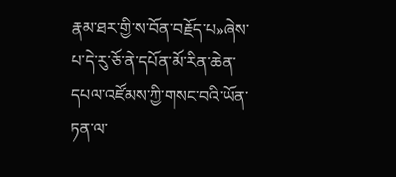རྣམ་ཐར་གྱི་ས་བོན་བརྗོད་པ»ཞེས་པ་དེ་རུ་ཅོ་ནེ་དཔོན་མོ་རིན་ཆེན་དཔལ་འཛོམས་ཀྱི་གསང་བའི་ཡོན་ཏན་ལ་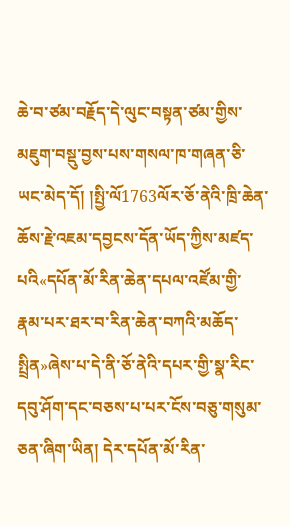ཆེ་བ་ཙམ་བརྗོད་དེ་ལུང་བསྟན་ཙམ་གྱིས་མཇུག་བསྡུ་བྱས་པས་གསལ་ཁ་གཞན་ཅི་ཡང་མེད་དོ། །སྤྱི་ལོ1763ལོར་ཅོ་ནེའི་ཁྲི་ཆེན་ཆོས་རྗེ་འཇམ་དབྱངས་དོན་ཡོད་ཀྱིས་མཛད་པའི«དཔོན་མོ་རིན་ཆེན་དཔལ་འཛོམ་གྱི་རྣམ་པར་ཐར་བ་རིན་ཆེན་བཀའི་མཆོད་སྤྲིན»ཞེས་པ་དེ་ནི་ཅོ་ནེའི་དཔར་གྱི་སྣ་རིང་དབུ་ཤོག་དང་བཅས་པ་པར་ངོས་བཅུ་གསུམ་ཅན་ཞིག་ཡིན། དེར་དཔོན་མོ་རིན་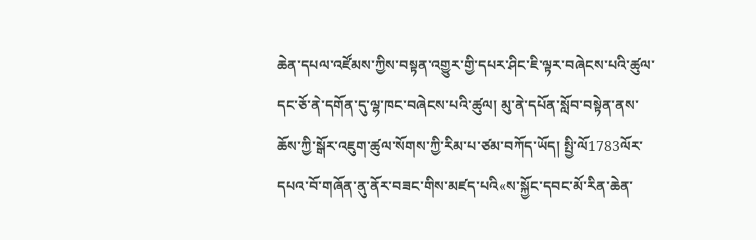ཆེན་དཔལ་འཛོམས་ཀྱིས་བསྟན་འགྱུར་གྱི་དཔར་ཤིང་ཇི་ལྟར་བཞེངས་པའི་ཚུལ་དང་ཅོ་ནེ་དགོན་དུ་ལྷ་ཁང་བཞེངས་པའི་ཚུལ། མུ་ནེ་དཔོན་སློབ་བསྟེན་ནས་ཆོས་ཀྱི་སྒོར་འཇུག་ཚུལ་སོགས་ཀྱི་རིམ་པ་ཙམ་བཀོད་ཡོད། སྤྱི་ལོ1783ལོར་དཔའ་བོ་གཞོན་ནུ་ནོར་བཟང་གིས་མཛད་པའི«ས་སྐྱོང་དབང་མོ་རིན་ཆེན་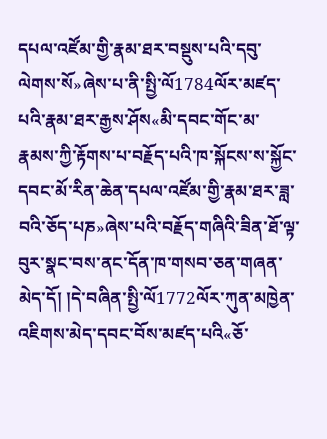དཔལ་འཛོམ་གྱི་རྣམ་ཐར་བསྡུས་པའི་དབུ་ལེགས་སོ»ཞེས་པ་ནི་སྤྱི་ལོ1784ལོར་མཛད་པའི་རྣམ་ཐར་རྒྱས་ཤོས«མི་དབང་གོང་མ་རྣམས་ཀྱི་རྟོགས་པ་བརྗོད་པའི་ཁ་སྐོངས་ས་སྐྱོང་དབང་མོ་རིན་ཆེན་དཔལ་འཛོམ་གྱི་རྣམ་ཐར་ཟླ་བའི་ཅོད་པཎ»ཞེས་པའི་བརྗོད་གཞིའི་ཟིན་ཐོ་ལྟ་བུར་སྣང་བས་ནང་དོན་ཁ་གསབ་ཅན་གཞན་མེད་དོ། །དེ་བཞིན་སྤྱི་ལོ1772ལོར་ཀུན་མཁྱེན་འཇིགས་མེད་དབང་བོས་མཛད་པའི«ཅོ་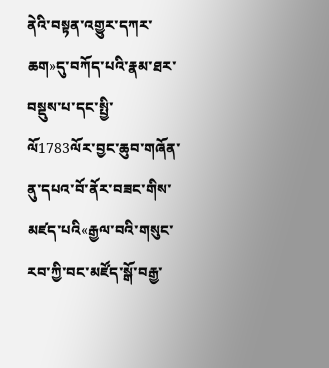ནེའི་བསྟན་འགྱུར་དཀར་ཆག»དུ་བཀོད་པའི་རྣམ་ཐར་བསྡུས་པ་དང་སྤྱི་ལོ1783ལོར་བྱང་ཆུབ་གཞོན་ནུ་དཔའ་བོ་ནོར་བཟང་གིས་མཛད་པའི«རྒྱལ་བའི་གསུང་རབ་ཀྱི་བང་མཛོད་སྒོ་བརྒྱ་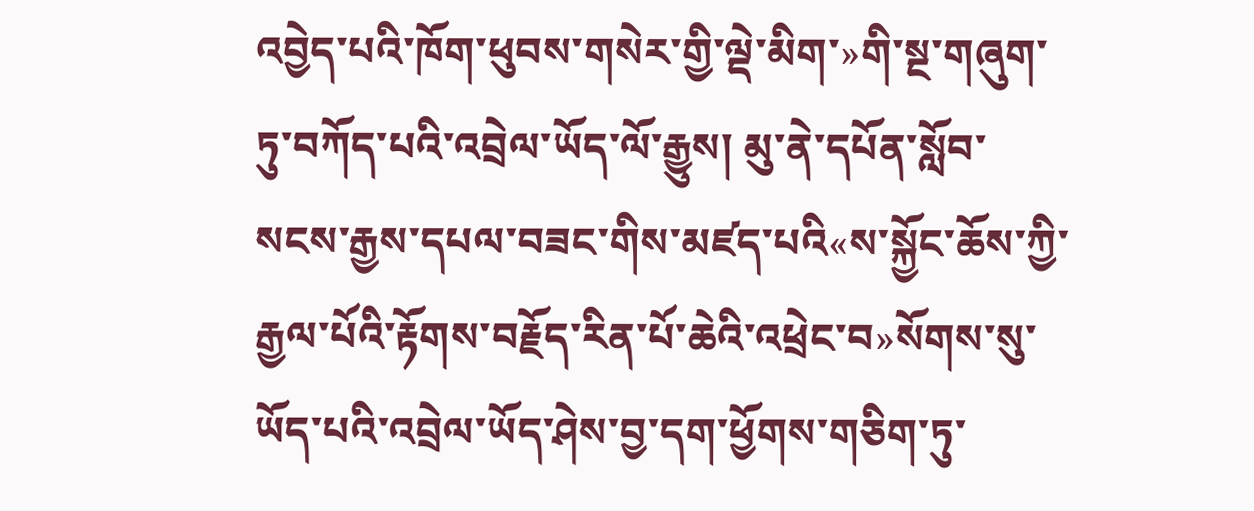འབྱེད་པའི་ཁོག་ཕུབས་གསེར་གྱི་ལྡེ་མིག་»གི་སྔ་གཞུག་ཏུ་བཀོད་པའི་འབྲེལ་ཡོད་ལོ་རྒྱུས། མུ་ནེ་དཔོན་སློབ་སངས་རྒྱས་དཔལ་བཟང་གིས་མཛད་པའི«ས་སྐྱོང་ཆོས་ཀྱི་རྒྱལ་པོའི་རྟོགས་བརྗོད་རིན་པོ་ཆེའི་འཕྲེང་བ»སོགས་སུ་ཡོད་པའི་འབྲེལ་ཡོད་ཤེས་བྱ་དག་ཕྱོགས་གཅིག་ཏུ་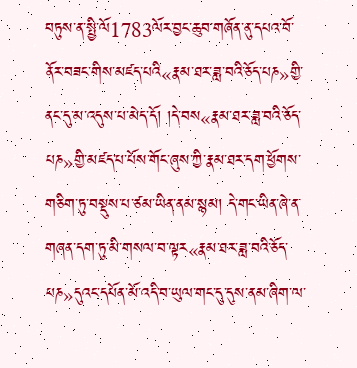བཏུས་ན་སྤྱི་ལོ1783ལོར་བྱང་ཆུབ་གཞོན་ནུ་དཔའ་བོ་ནོར་བཟང་གིས་མཛད་པའི«རྣམ་ཐར་ཟླ་བའི་ཅོད་པཎ»གྱི་ནང་དུ་མ་འདུས་པ་མེད་དོ། །དེ་བས«རྣམ་ཐར་ཟླ་བའི་ཅོད་པཎ»གྱི་མཛད་པ་པོས་གོང་ཞུས་ཀྱི་རྣམ་ཐར་དག་ཕྱོགས་གཅིག་ཏུ་བསྡུས་པ་ཙམ་ཡིན་ནམ་སྙམ། དེ་གང་ཡིན་ཞེ་ན་གཞན་དག་ཏུ་མི་གསལ་བ་ལྟར«རྣམ་ཐར་ཟླ་བའི་ཅོད་པཎ»དུའང་དཔོན་མོ་འདི་བ་ཡུལ་གང་དུ་དུས་ནམ་ཞིག་ལ་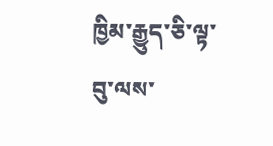ཁྱིམ་རྒྱུད་ཅི་ལྟ་བུ་ལས་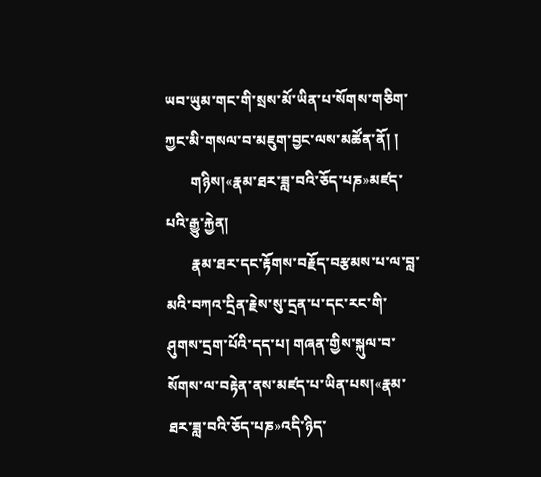ཡབ་ཡུམ་གང་གི་སྲས་མོ་ཡིན་པ་སོགས་གཅིག་ཀྱང་མི་གསལ་བ་མཇུག་བྱང་ལས་མཚོན་ནོ། །
       གཉིས།«རྣམ་ཐར་ཟླ་བའི་ཅོད་པཎ»མཛད་པའི་རྒྱུ་རྐྱེན།
       རྣམ་ཐར་དང་རྟོགས་བརྗོད་བརྩམས་པ་ལ་བླ་མའི་བཀའ་དྲིན་རྗེས་སུ་དྲན་པ་དང་རང་གི་ཤུགས་དྲག་པོའི་དད་པ། གཞན་གྱིས་སྐུལ་བ་སོགས་ལ་བརྟེན་ནས་མཛད་པ་ཡིན་པས།«རྣམ་ཐར་ཟླ་བའི་ཅོད་པཎ»འདི་ཉིད་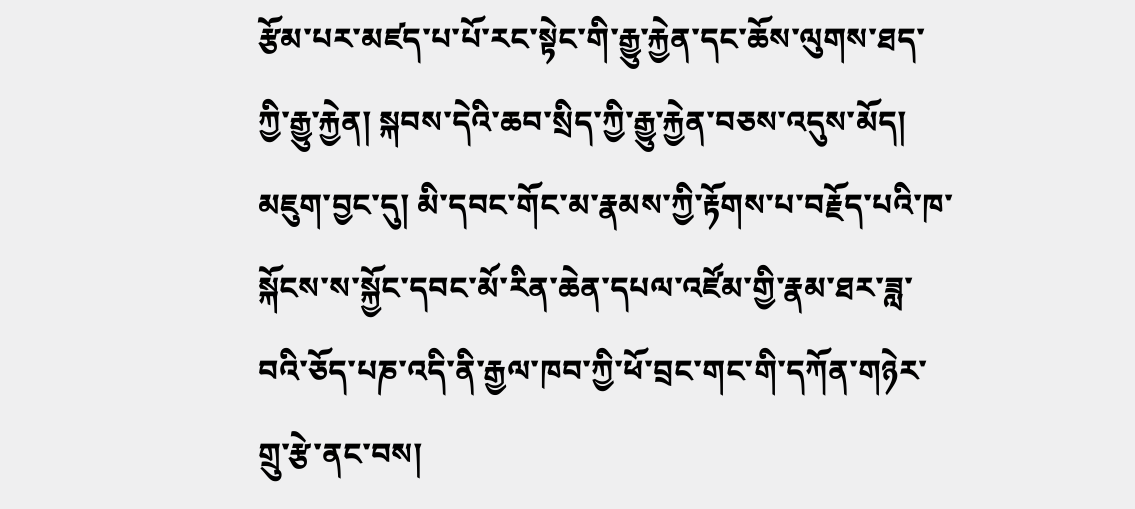རྩོམ་པར་མཛད་པ་པོ་རང་སྟེང་གི་རྒྱུ་རྐྱེན་དང་ཆོས་ལུགས་ཐད་ཀྱི་རྒྱུ་རྐྱེན། སྐབས་དེའི་ཆབ་སྲིད་ཀྱི་རྒྱུ་རྐྱེན་བཅས་འདུས་མོད། མཇུག་བྱང་དུ། མི་དབང་གོང་མ་རྣམས་ཀྱི་རྟོགས་པ་བརྗོད་པའི་ཁ་སྐོངས་ས་སྐྱོང་དབང་མོ་རིན་ཆེན་དཔལ་འཛོམ་གྱི་རྣམ་ཐར་ཟླ་བའི་ཅོད་པཎ་འདི་ནི་རྒྱལ་ཁབ་ཀྱི་ཕོ་བྲང་གང་གི་དཀོན་གཉེར་གྲུ་རྩེ་ནང་བས།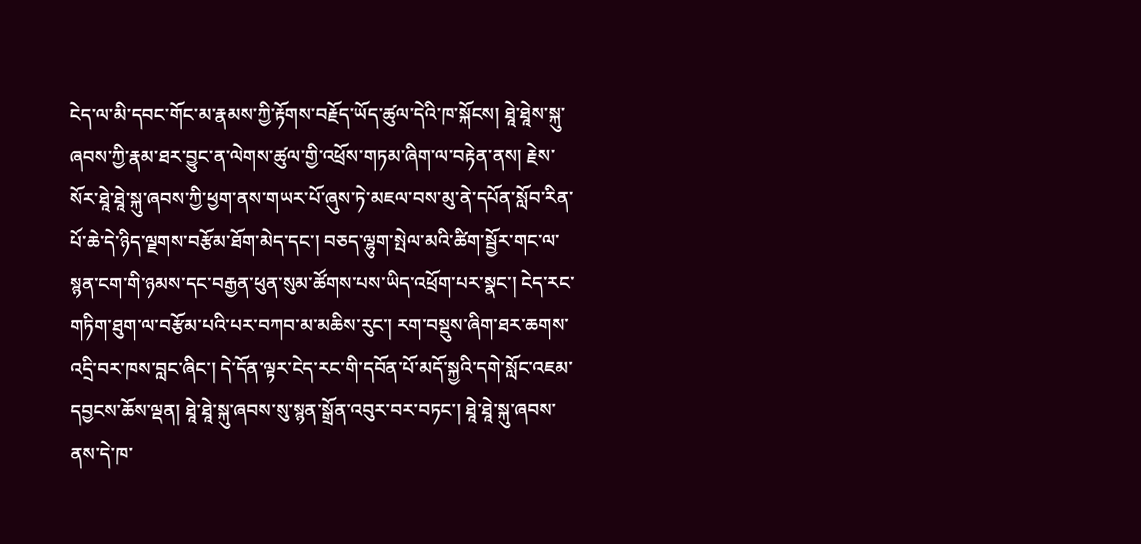ངེད་ལ་མི་དབང་གོང་མ་རྣམས་ཀྱི་རྟོགས་བརྗོད་ཡོད་ཚུལ་དེའི་ཁ་སྐོངས། ཐཱེ་ཐཱེས་སྐུ་ཞབས་ཀྱི་རྣམ་ཐར་བྱུང་ན་ལེགས་ཚུལ་གྱི་འཕྲོས་གཏམ་ཞིག་ལ་བརྟེན་ནས། རྗེས་སོར་ཐཱེ་ཐཱེ་སྐུ་ཞབས་ཀྱི་ཕྱག་ནས་གཡར་པོ་ཞུས་ཏེ་མཇལ་བས་མུ་ནེ་དཔོན་སློབ་རིན་པོ་ཆེ་དེ་ཉིད་ལྗགས་བརྩོམ་ཐོག་མེད་དང་། བཅད་ལྷུག་སྤེལ་མའི་ཚིག་སྦྱོར་གང་ལ་སྙན་ངག་གི་ཉམས་དང་བརྒྱན་ཕུན་སུམ་ཚོགས་པས་ཡིད་འཕྲོག་པར་སྣང་། ངེད་རང་གཏིག་ཐུག་ལ་བརྩོམ་པའི་པར་བཀབ་མ་མཆིས་རུང་། རག་བསྡུས་ཞིག་ཐར་ཆགས་འདྲི་བར་ཁས་བླང་ཞིང་། དེ་དོན་ལྟར་ངེད་རང་གི་དབོན་པོ་མདོ་སྐྱའི་དགེ་སློང་འཇམ་དབྱངས་ཆོས་ལྡན། ཐཱེ་ཐཱེ་སྐུ་ཞབས་སུ་སྙན་སྒྲོན་འབུར་བར་བཏང་། ཐཱེ་ཐཱེ་སྐུ་ཞབས་ནས་དེ་ཁ་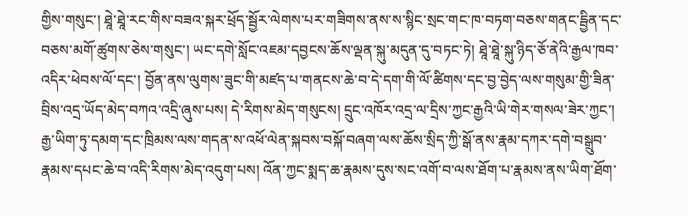གྱིས་གསུང་། ཐཱེ་ཐཱེ་རང་གིས་བཟའ་སྐར་ཕྲོད་སྦྱོར་ལེགས་པར་གཟིགས་ནས་ས་སྙིང་སྲང་གང་ཁ་བཏག་བཅས་གནང་དྦྱིན་དང་བཅས་མགོ་ཚུགས་ཅེས་གསུང་། ཡང་དགེ་སློང་འཇམ་དབྱངས་ཆོས་ལྡན་སྐུ་མདུན་དུ་བཏང་ཏེ། ཐཱེ་ཐཱེ་སྐུ་ཉིད་ཅོ་ནེའི་རྒྱལ་ཁབ་འདིར་ཕེབས་ལོ་དང་། བྱོན་ནས་ལུགས་ཟུང་གི་མཛད་པ་གནངས་ཆེ་བ་དེ་དག་གི་ལོ་ཚིགས་དང་བྱ་བྱེད་ལས་གསུམ་གྱི་ཟིན་བྲིས་འདྲ་ཡོད་མེད་བཀའ་འདྲི་ཞུས་པས། དེ་རིགས་མེད་གསུངས། དྲུང་འཁོར་འདྲ་ལ་དྲིས་ཀྱང་རྒྱའི་ཡི་གེར་གསལ་ཟེར་ཀྱང་། རྒྱ་ཡིག་ཏུ་དམག་དང་ཁྲིམས་ལས་གདན་ས་འཕོ་ལེན་སྐབས་བསྐོ་བཞག་ལས་ཆོས་སྲིད་ཀྱི་སྒོ་ནས་རྣམ་དཀར་དགེ་བསྒྲུབ་རྣམས་དཔང་ཆེ་བ་འདི་རིགས་མེད་འདུག་པས། འོན་ཀྱང་སྨད་ཆ་རྣམས་དུས་སང་འགོ་བ་ལས་ཐོག་པ་རྣམས་ནས་ཡིག་ཐོག་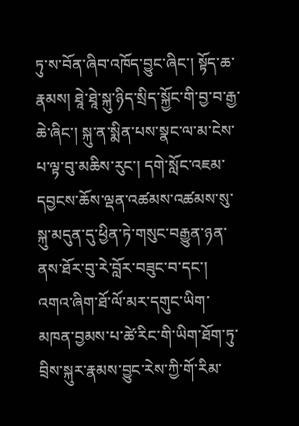ཏུ་ས་བོན་ཞིབ་འཁོད་བྱུང་ཞིང་། སྟོད་ཆ་རྣམས། ཐཱེ་ཐཱེ་སྐུ་ཉིད་སྲིད་སྐྱོང་གི་བྱ་བ་རྒྱ་ཆེ་ཞིང་། སྐུ་ན་སྨིན་པས་སྣང་ལ་མ་ངེས་པ་ལྟ་བུ་མཆིས་རུང་། དགེ་སློང་འཇམ་དབྱངས་ཆོས་ལྡན་འཚམས་འཚམས་སུ་སྐུ་མདུན་དུ་ཕྱིན་ཏེ་གསུང་བརྒྱུན་ཉན་ནས་ཐོར་བུ་རེ་བློར་བཟུང་བ་དང་། འགའ་ཞིག་ཐོ་ལོ་མར་དགུང་ཡིག་མཁན་བྱམས་པ་ཚེ་རིང་གི་ཡིག་ཐོག་ཏུ་བྲིས་སྐུར་རྣམས་བྱུང་རེས་ཀྱི་གོ་རིམ་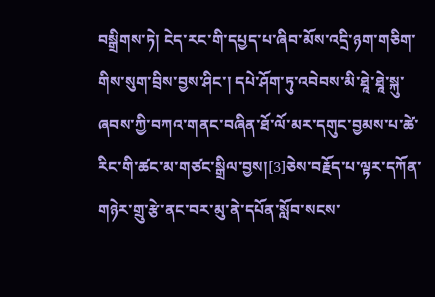བསྒྲིགས་ཏེ། ངེད་རང་གི་དཔྱད་པ་ཞིབ་མོས་འདྲི་ཉག་གཅིག་གིས་སུག་བྲིས་བྱས་ཤིང་། དཔེ་ཤོག་ཏུ་འབེབས་མི་ཐཱེ་ཐཱེ་སྐུ་ཞབས་ཀྱི་བཀའ་གནང་བཞིན་ཐོ་ལོ་མར་དགུང་བྱམས་པ་ཚེ་རིང་གི་ཚང་མ་གཙང་སྒྲིལ་བྱས།[3]ཅེས་བརྗོད་པ་ལྟར་དཀོན་གཉེར་གྲུ་རྩེ་ནང་བར་མུ་ནེ་དཔོན་སློབ་སངས་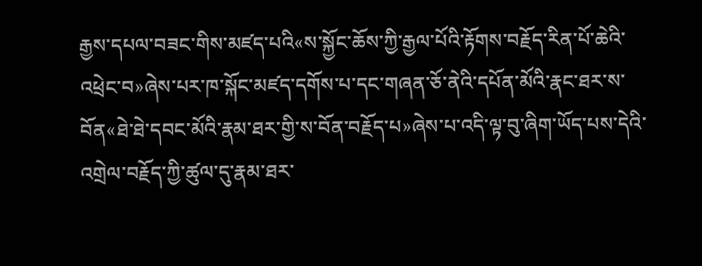རྒྱས་དཔལ་བཟང་གིས་མཛད་པའི«ས་སྐྱོང་ཆོས་ཀྱི་རྒྱལ་པོའི་རྟོགས་བརྗོད་རིན་པོ་ཆེའི་འཕྲེང་བ»ཞེས་པར་ཁ་སྐོང་མཛད་དགོས་པ་དང་གཞན་ཅོ་ནེའི་དཔོན་མོའི་རྣང་ཐར་ས་བོན«ཐེ་ཐེ་དབང་མོའི་རྣམ་ཐར་གྱི་ས་བོན་བརྗོད་པ»ཞེས་པ་འདི་ལྟ་བུ་ཞིག་ཡོད་པས་དེའི་འགྲེལ་བརྗོད་ཀྱི་ཚུལ་དུ་རྣམ་ཐར་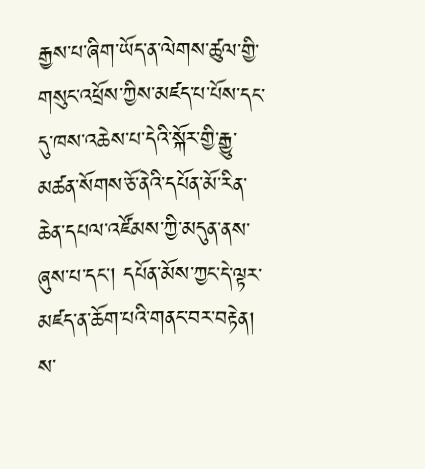རྒྱས་པ་ཞིག་ཡོད་ན་ལེགས་ཚུལ་གྱི་གསུང་འཕྲོས་ཀྱིས་མཛད་པ་པོས་དང་དུ་ཁས་འཆེས་པ་དེའི་སྐོར་གྱི་རྒྱུ་མཚན་སོགས་ཅོ་ནེའི་དཔོན་མོ་རིན་ཆེན་དཔལ་འཛོམས་ཀྱི་མདུན་ནས་ཞུས་པ་དང་། དཔོན་མོས་ཀྱང་དེ་ལྟར་མཛད་ན་ཆོག་པའི་གནང་བར་བརྟེན། ས་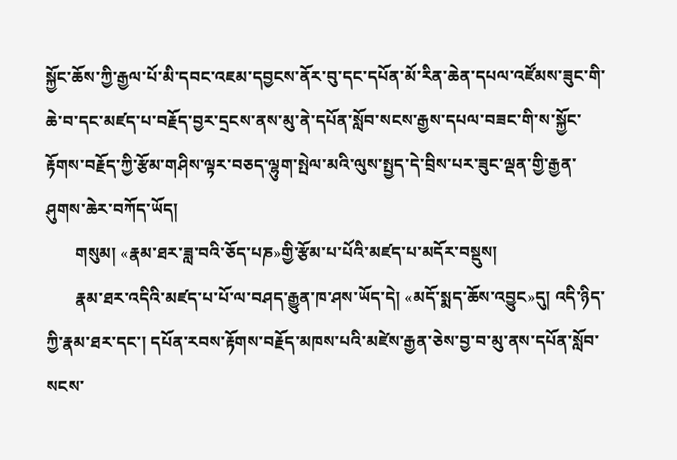སྐྱོང་ཆོས་ཀྱི་རྒྱལ་པོ་མི་དབང་འཇམ་དབྱངས་ནོར་བུ་དང་དཔོན་མོ་རིན་ཆེན་དཔལ་འཛོམས་ཟུང་གི་ཆེ་བ་དང་མཛད་པ་བརྗོད་བྱར་དྲངས་ནས་མུ་ནེ་དཔོན་སློབ་སངས་རྒྱས་དཔལ་བཟང་གི་ས་སྐྱོང་རྟོགས་བརྗོད་ཀྱི་རྩོམ་གཤིས་ལྟར་བཅད་ལྷུག་སྤེལ་མའི་ལུས་སྤྱད་དེ་བྲིས་པར་ཟུང་ལྡན་གྱི་རྒྱན་ཤུགས་ཆེར་བཀོད་ཡོད།
       གསུམ། «རྣམ་ཐར་ཟླ་བའི་ཅོད་པཎ»གྱི་རྩོམ་པ་པོའི་མཛད་པ་མདོར་བསྡུས།
       རྣམ་ཐར་འདིའི་མཛད་པ་པོ་ལ་བཤད་རྒྱུན་ཁ་ཤས་ཡོད་དེ། «མདོ་སྨད་ཆོས་འབྱུང»དུ། འདི་ཉིད་ཀྱི་རྣམ་ཐར་དང་། དཔོན་རབས་རྟོགས་བརྗོད་མཁས་པའི་མཛེས་རྒྱན་ཅེས་བྱ་བ་མུ་ནས་དཔོན་སློབ་སངས་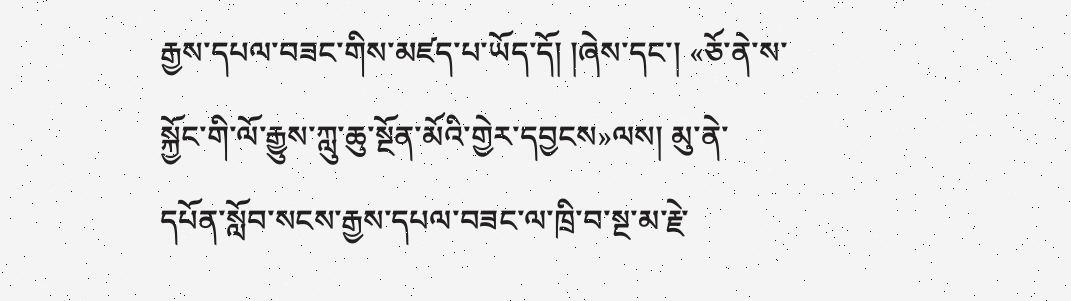རྒྱས་དཔལ་བཟང་གིས་མཛད་པ་ཡོད་དོ། །ཞེས་དང་། «ཅོ་ནེ་ས་སྐྱོང་གི་ལོ་རྒྱུས་ཀླུ་ཆུ་སྔོན་མོའི་གྱེར་དབྱངས»ལས། མུ་ནེ་དཔོན་སློབ་སངས་རྒྱས་དཔལ་བཟང་ལ་ཁྲི་བ་སྔ་མ་རྗེ་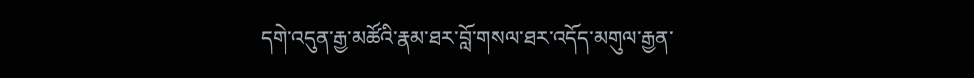དགེ་འདུན་རྒྱ་མཚོའི་རྣམ་ཐར་བློ་གསལ་ཐར་འདོད་མགུལ་རྒྱན་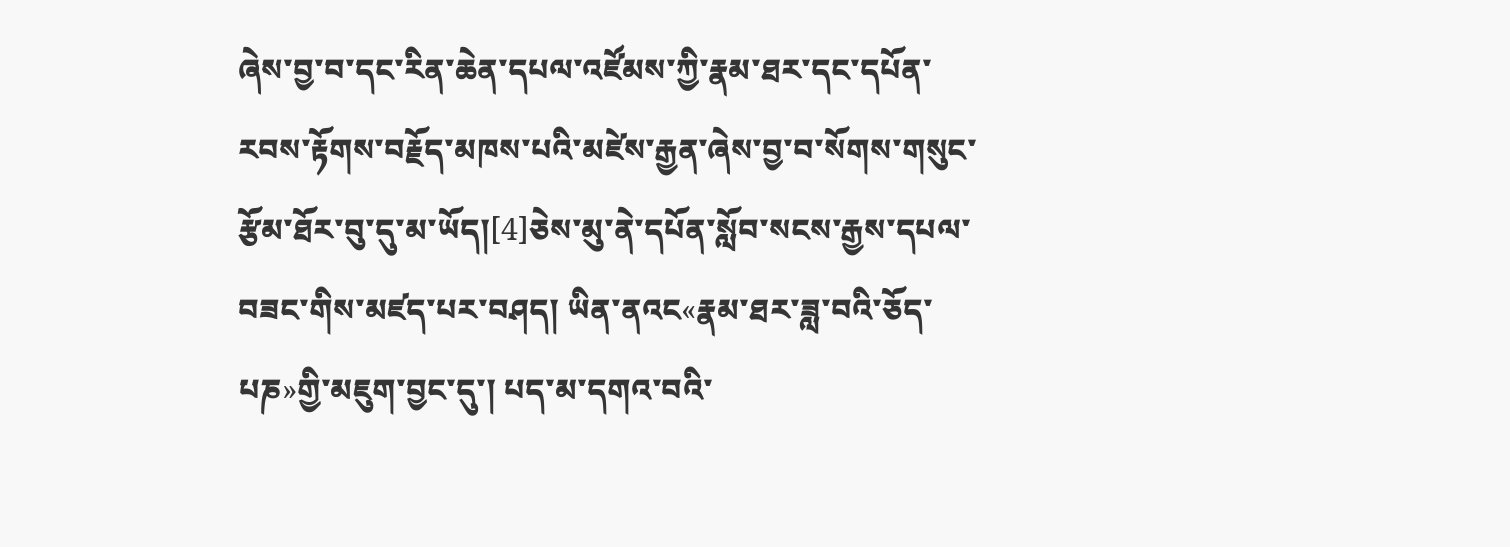ཞེས་བྱ་བ་དང་རིན་ཆེན་དཔལ་འཛོམས་ཀྱི་རྣམ་ཐར་དང་དཔོན་རབས་རྟོགས་བརྗོད་མཁས་པའི་མཛེས་རྒྱན་ཞེས་བྱ་བ་སོགས་གསུང་རྩོམ་ཐོར་བུ་དུ་མ་ཡོད།[4]ཅེས་མུ་ནེ་དཔོན་སློབ་སངས་རྒྱས་དཔལ་བཟང་གིས་མཛད་པར་བཤད། ཡིན་ནའང«རྣམ་ཐར་ཟླ་བའི་ཅོད་པཎ»གྱི་མཇུག་བྱང་དུ་། པད་མ་དགའ་བའི་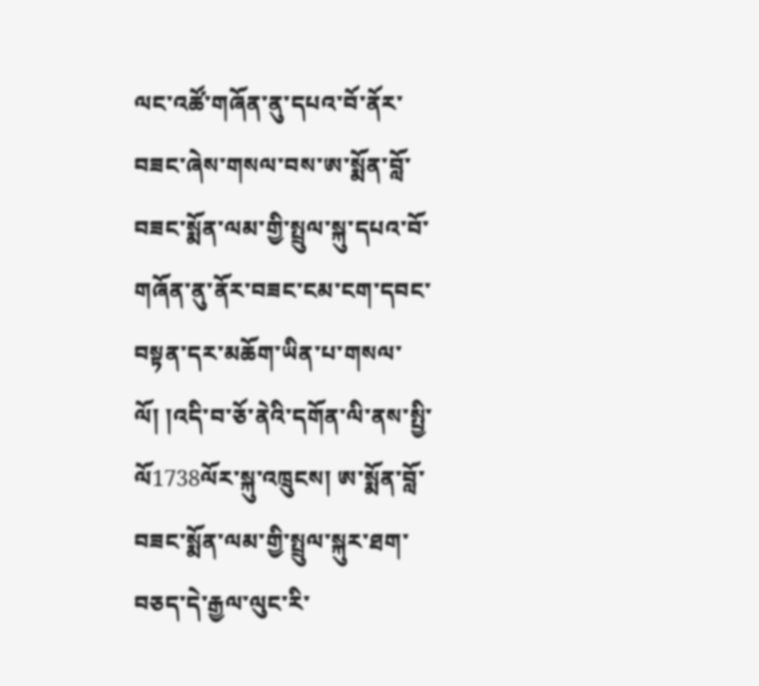ལང་འཚོ་གཞོན་ནུ་དཔའ་བོ་ནོར་བཟང་ཞེས་གསལ་བས་ཨ་སྨོན་བློ་བཟང་སྨོན་ལམ་གྱི་སྤྲུལ་སྐུ་དཔའ་བོ་གཞོན་ནུ་ནོར་བཟང་ངམ་ངག་དབང་བསྟན་དར་མཆོག་ཡིན་པ་གསལ་ལོ། །འདི་བ་ཅོ་ནེའི་དགོན་ལི་ནས་སྤྱི་ལོ1738ལོར་སྐུ་འཁྲུངས། ཨ་སྨོན་བློ་བཟང་སྨོན་ལམ་གྱི་སྤྲུལ་སྐུར་ཐག་བཅད་དེ་རྒྱལ་ལུང་རི་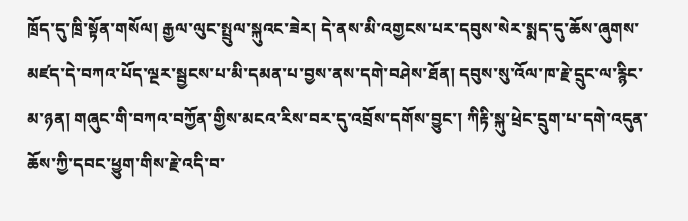ཁྲོད་དུ་ཁྲི་སྟོན་གསོལ། རྒྱལ་ལུང་སྤྲུལ་སྐུའང་ཟེར། དེ་ནས་མི་འགྱངས་པར་དབུས་སེར་སྨད་དུ་ཆོས་ཞུགས་མཛད་དེ་བཀའ་པོད་ལྔར་སྦྱངས་པ་མི་དམན་པ་བྱས་ནས་དགེ་བཤེས་ཐོན། དབུས་སུ་འོལ་ཁ་རྗེ་དྲུང་ལ་རྙིང་མ་ཉན། གཞུང་གི་བཀའ་བཀྱོན་གྱིས་མངའ་རིས་བར་དུ་འབྲོས་དགོས་བྱུང་། ཀིརྟི་སྐུ་ཕྲེང་དྲུག་པ་དགེ་འདུན་ཆོས་ཀྱི་དབང་ཕྱུག་གིས་རྗེ་འདི་བ་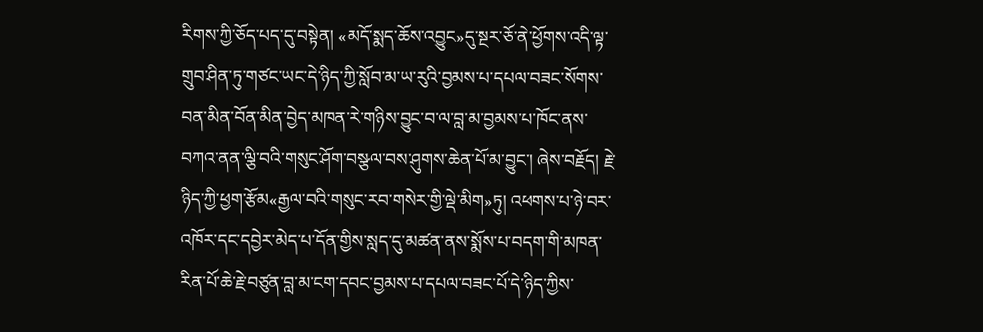རིགས་ཀྱི་ཅོད་པད་དུ་བསྟེན། «མདོ་སྨད་ཆོས་འབྱུང»དུ་སྔར་ཅོ་ནེ་ཕྱོགས་འདི་ལྟ་གྲུབ་ཤིན་ཏུ་གཙང་ཡང་དེ་ཉིད་ཀྱི་སློབ་མ་ཡ་རུའི་བྱམས་པ་དཔལ་བཟང་སོགས་བན་མིན་བོན་མིན་བྱེད་མཁན་རེ་གཉིས་བྱུང་བ་ལ་བླ་མ་བྱམས་པ་ཁོང་ནས་བཀའ་ནན་ལྕི་བའི་གསུང་ཤོག་བསྩལ་བས་ཤུགས་ཆེན་པོ་མ་བྱུང་། ཞེས་བརྗོད། རྗེ་ཉིད་ཀྱི་ཕྱག་རྩོམ«རྒྱལ་བའི་གསུང་རབ་གསེར་གྱི་ལྡེ་མིག»ཏུ། འཕགས་པ་ཉེ་བར་འཁོར་དང་དབྱེར་མེད་པ་དོན་གྱིས་སླད་དུ་མཚན་ནས་སྨོས་པ་བདག་གི་མཁན་རིན་པོ་ཆེ་རྗེ་བཙུན་བླ་མ་ངག་དབང་བྱམས་པ་དཔལ་བཟང་པོ་དེ་ཉིད་ཀྱིས་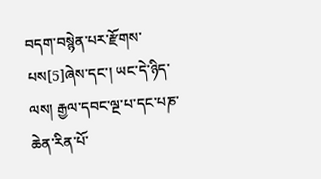བདག་བསྙེན་པར་རྫོགས་པས[5]ཞེས་དང་། ཡང་དེ་ཉིད་ལས། རྒྱལ་དབང་ལྔ་པ་དང་པཎ་ཆེན་རིན་པོ་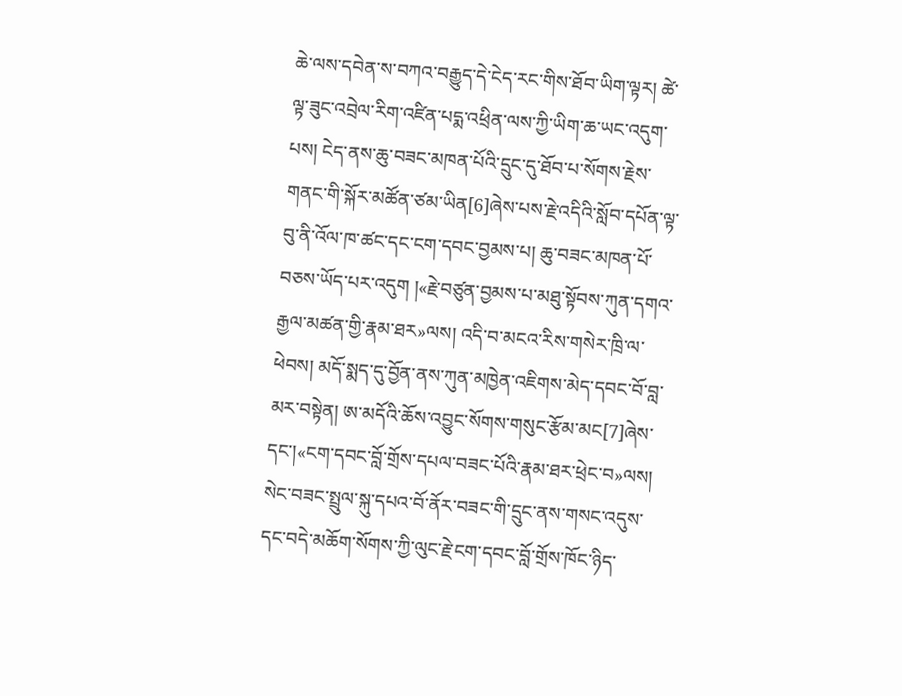ཆེ་ལས་དབེན་ས་བཀའ་བརྒྱུད་དེ་ངེད་རང་གིས་ཐོབ་ཡིག་ལྟར། ཚེ་ལྟ་ཟུང་འབྲེལ་རིག་འཛིན་པདྨ་འཕྲིན་ལས་ཀྱི་ཡིག་ཆ་ཡང་འདུག་པས། ངེད་ནས་ཆུ་བཟང་མཁན་པོའི་དྲུང་དུ་ཐོབ་པ་སོགས་རྗེས་གནང་གི་སྐོར་མཚོན་ཙམ་ཡིན[6]ཞེས་པས་རྗེ་འདིའི་སློབ་དཔོན་ལྟ་བུ་ནི་འོལ་ཁ་ཚང་དང་ངག་དབང་བྱམས་པ། ཆུ་བཟང་མཁན་པོ་བཅས་ཡོད་པར་འདུག །«རྗེ་བཙུན་བྱམས་པ་མཐུ་སྟོབས་ཀུན་དགའ་རྒྱལ་མཚན་གྱི་རྣམ་ཐར»ལས། འདི་བ་མངའ་རིས་གསེར་ཁྲི་ལ་ཕེབས། མདོ་སྨད་དུ་བྱོན་ནས་ཀུན་མཁྱེན་འཇིགས་མེད་དབང་བོ་བླ་མར་བསྟེན། ཨ་མདོའི་ཆོས་འབྱུང་སོགས་གསུང་རྩོམ་མང[7]ཞེས་དང་།«ངག་དབང་བློ་གྲོས་དཔལ་བཟང་པོའི་རྣམ་ཐར་ཕྲེང་བ»ལས། སེང་བཟང་སྤྲུལ་སྐུ་དཔའ་བོ་ནོར་བཟང་གི་དྲུང་ནས་གསང་འདུས་དང་བདེ་མཆོག་སོགས་ཀྱི་ལུང་རྗེ་ངག་དབང་བློ་གྲོས་ཁོང་ཉིད་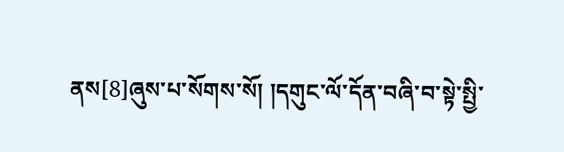ནས[8]ཞུས་པ་སོགས་སོ། །དགུང་ལོ་དོན་བཞི་བ་སྟེ་སྤྱི་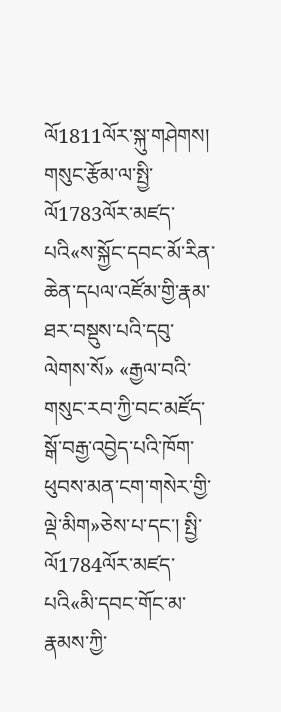ལོ1811ལོར་སྐུ་གཤེགས། གསུང་རྩོམ་ལ་སྤྱི་ལོ1783ལོར་མཛད་པའི«ས་སྐྱོང་དབང་མོ་རིན་ཆེན་དཔལ་འཛོམ་གྱི་རྣམ་ཐར་བསྡུས་པའི་དབུ་ལེགས་སོ» «རྒྱལ་བའི་གསུང་རབ་ཀྱི་བང་མཛོད་སྒོ་བརྒྱ་འབྱེད་པའི་ཁོག་ཕུབས་མན་ངག་གསེར་གྱི་ལྡེ་མིག»ཅེས་པ་དང་། སྤྱི་ལོ1784ལོར་མཛད་པའི«མི་དབང་གོང་མ་རྣམས་ཀྱི་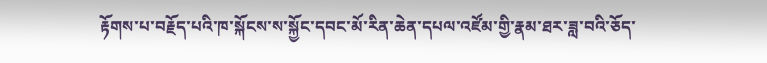རྟོགས་པ་བརྗོད་པའི་ཁ་སྐོངས་ས་སྐྱོང་དབང་མོ་རིན་ཆེན་དཔལ་འཛོམ་གྱི་རྣམ་ཐར་ཟླ་བའི་ཅོད་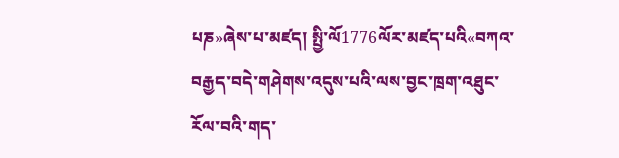པཎ»ཞེས་པ་མཛད། སྤྱི་ལོ1776ལོར་མཛད་པའི«བཀའ་བརྒྱད་བདེ་གཤེགས་འདུས་པའི་ལས་བྱང་ཁྲག་འཐུང་རོལ་བའི་གད་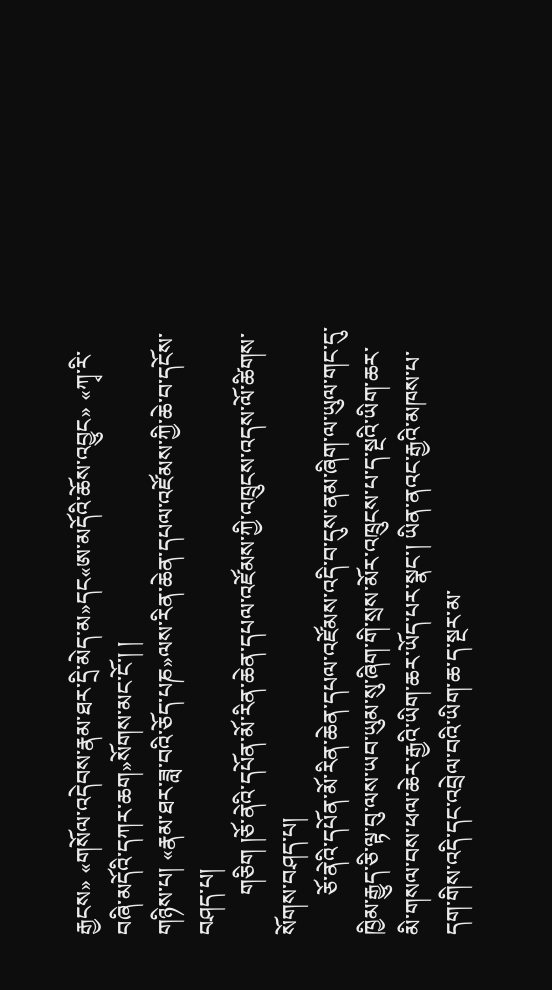རྒྱངས» «གསོལ་འདེབས་རྣམ་ཐར་དྲི་མེད་མ»དང«ཨ་མདོའི་ཆོས་འབྱུང» «ཀྭ་རི་བཞི་མདོའི་དཀར་ཆག»སོགས་མང་ངོ་། །
གཉིས་པ། «རྣམ་ཐར་ཟླ་བའི་ཅོད་པཎ»ལས་རིན་ཆེན་དཔལ་འཛོམས་ཀྱི་ཆེ་བ་དངོས་བཤད་པ།
       གཅིག །ཅོ་ནེའི་དཔོན་མོ་རིན་ཆེན་དཔལ་འཛོམས་ཀྱི་འཁྲུངས་འདས་ལོ་ཚིགས་སོགས་བཤད་པ།
       ཅོ་ནེའི་དཔོན་མོ་རིན་ཆེན་དཔལ་འཛོམས་འདི་བ་དུས་ནམ་ཞིག་ལ་ཡུལ་གང་དུ་ཁྱིམ་རྒྱུད་ཅི་ལྟ་བུ་ལས་ཡབ་ཡུམ་སུ་ཞིག་གི་སྲས་མོར་འཁྲུངས་པ་ད་སྔའི་ཡིག་ཆར་མི་གསལ་བས་ཕལ་ཆེར་རྒྱའི་ཡིག་ཆར་ཡོད་པར་སྣང་། ཡིན་ནའང་རྒྱའི་མཁས་པ་དག་གིས་འདི་དང་འབྲེལ་བའི་ཡིག་ཆ་ད་སྔར་མ་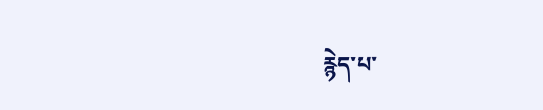རྙེད་པ་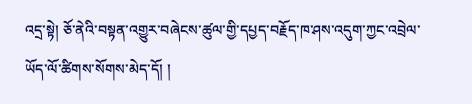འདྲ་སྟེ། ཅོ་ནེའི་བསྟན་འགྱུར་བཞེངས་ཚུལ་གྱི་དཔྱད་བརྗོད་ཁ་ཤས་འདུག་ཀྱང་འབྲེལ་ཡོད་ལོ་ཚིགས་སོགས་མེད་དོ། །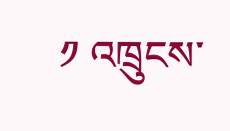༡ འཁྲུངས་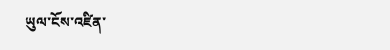ཡུལ་ངོས་འཛིན་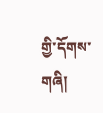གྱི་དོགས་གཞི།